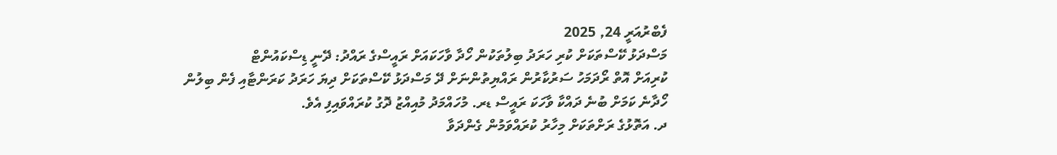ފެބްރުއަރީ 24, 2025
މަސްދަޅު ކޭސްތަކަށް ކުރި ހަރަދު ބިލުތަކުން ހޯދާ ވާހަކައަށް ރައީސްގެ ރައްދު: ދޭނީ ޑިސްކައުންޓް
ކުރިއަށް އޮތް ރޯދަމަހު ސަރުކާރުން ރައްޔިތުންނަށް ދޭ މަސްދަޅު ކޭސްތަކަށް ދިޔަ ހަރަދު ކަރަންޓާއި ފެން ބިލުން ހޯދާނެ ކަމަށް ބުނެ ދައްކާ ވާހަކަ ރައީސް ޑރ. މުހައްމަދު މުއިއްޒު ދޮގު ކުރައްވައިފި އެވެ.
ދ. އަތޮޅުގެ ރަށްތަކަށް މިހާރު ކުރައްވަމުން ގެންދަވާ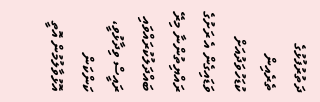ދަތުރުފުޅުގެ ތެރެއިން ކުޑަހުވަދުއަށް ވަޑައިގެން އެ ރަށުގެ ރައްޔިތުންނާ މިރޭ ބައްދަލުކުރައްވައި ރައީސް ވިދާޅުވީ، ކަންކަން އޮޅުވާލުމުން އޮތީ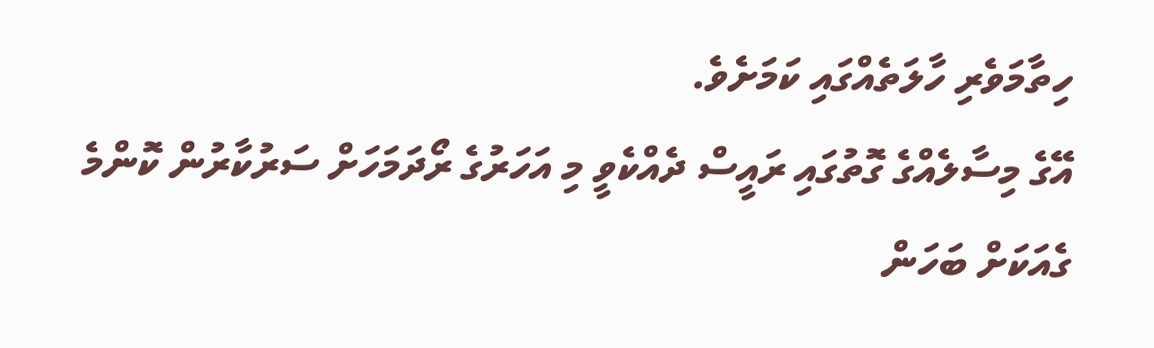ހިތާމަވެރި ހާލަތެއްގައި ކަމަށެވެ.
އޭގެ މިސާލެއްގެ ގޮތުގައި ރައީސް ދެއްކެވީ މި އަހަރުގެ ރޯދަމަހަށް ސަރުކާރުން ކޮންމެ ގެއަކަށް ބަހަން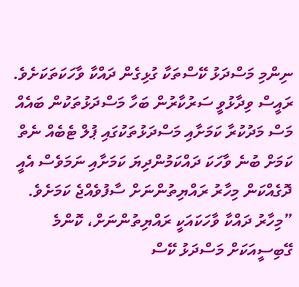ނިންމި މަސްދަޅު ކޭސްތަކާ ގުޅިގެން ދައްކާ ވާހަކަތަކަށެވެ.
ރައީސް ވިދާޅުވީ ސަރުކާރުން ބަހާ މަސްދަޅުތަކުން ބައެއް މަސް މަދުކުރާ ކަމަށާއި މަސްދަޅުތަކުގައި ޕުލް ޓެބެއް ނެތް ކަމަށް ބުނެ ވާހަކަ ދައްކަމުންދިޔަ ކަމަށާއި ނަމަވެސް އެއީ ދޮގެއްކަން މިހާރު ރައްޔިތުންނަށް ސާފުވެއްޖެ ކަމަށެވެ.
”މިހާރު ދައްކާ ވާހަކައަކީ ރައްޔިތުންނަށް، ކޮންމެ ގޭބިސީއަކަށް މަސްދަޅު ކޭސް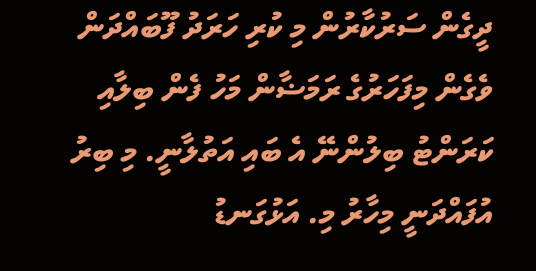ދީގެން ސަރުކާރުން މި ކުރި ހަރަދު ފޫބައްދަން ވެގެން މިފަހަރުގެ ރަމަޟާން މަހު ފެން ބިލާއި ކަރަންޓު ބިލުންނޭ އެ ބައި އަތުލާނީ. މި ބިރު އުފައްދަނީ މިހާރު މި. އަޅުގަނޑު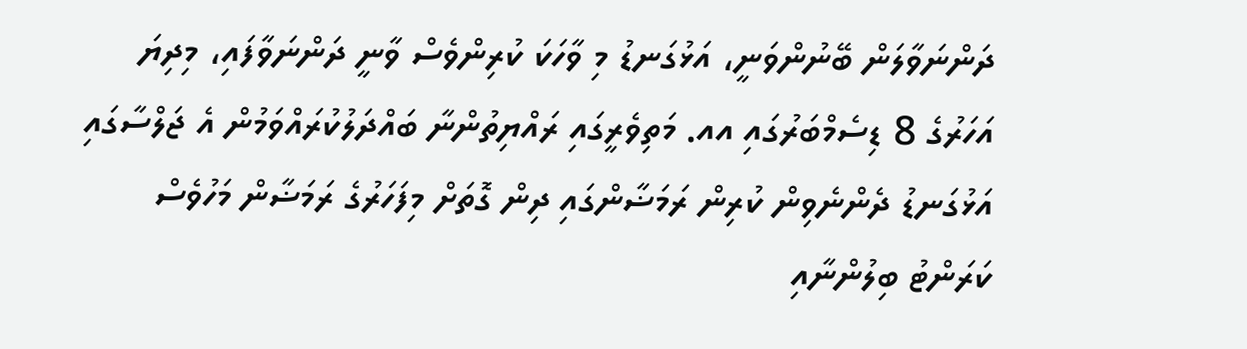ދަންނަވާލަން ބޭނުންވަނީ، އަޅުގަނޑު މި ވާހަކަ ކުރިންވެސް ވާނީ ދަންނަވާފައި، މިދިޔަ އަހަރުގެ 8 ޑިސެމްބަރުގައި އއ. މަތިވެރީގައި ރައްޔިތުންނާ ބައްދަލުކުރައްވަމުން އެ ޖަލްސާގައި އަޅުގަނޑު ދެންނެވިން ކުރިން ރަމަޟާންގައި ދިން ގޮތަށް މިފަހަރުގެ ރަމަޟާން މަހުވެސް ކަރަންޓު ބިލުންނާއި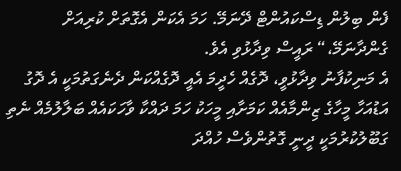ފެން ބިލުން ޑިސްކައުންޓް ދޭނަމޭ. ހަމަ އެކަން އެގޮތަށް ކުރިއަށް ގެންދާނަމޭ،“ ރައީސް ވިދާޅުވި އެވެ.
އެ މަނިކުފާނު ވިދާޅުވީ، ދޮގެއް ހެދީމަ އެއީ ދޮގެއްކަން ދެނެގަތުމަކީ އެ ދޮގު އަޑުއަހާ މީހާގެ ޒިންމާއެއް ކަމަށާއި މީހަކު ހަމަ ދައްކާ ވާހަކައެއް ބަލާލުމެއް ނެތި ގަބޫލުކުރުމަކީ ދީނީ ގޮތުންވެސް ހުއްދަ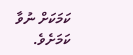ކަމަކަށް ނުވާ ކަމަށެވެ.